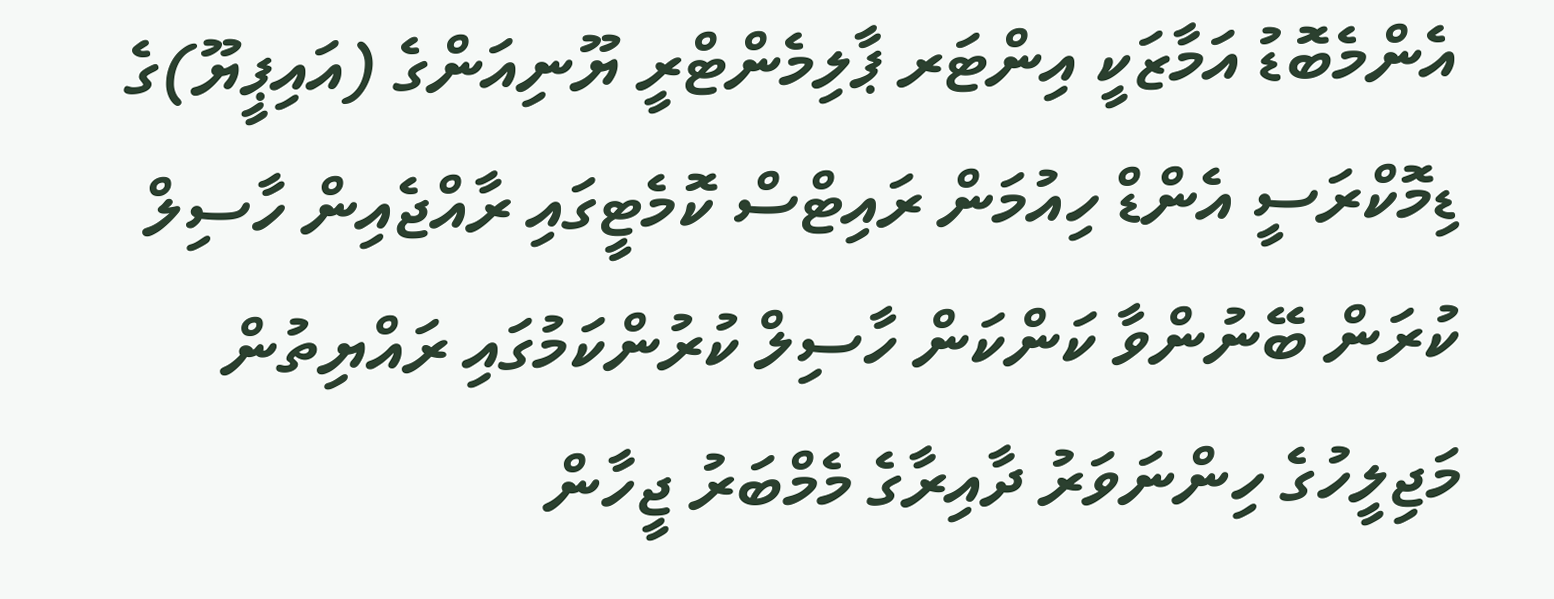އެންމެބޮޑު އަމާޒަކީ އިންޓަރ ޕާލިމެންޓްރީ ޔޫނިއަންގެ (އައިޕީޔޫ)ގެ ޑިމޮކްރަސީ އެންޑް ހިއުމަން ރައިޓްސް ކޮމެޓީގައި ރާއްޖެއިން ހާސިލް ކުރަން ބޭނުންވާ ކަންކަން ހާސިލް ކުރުންކަމުގައި ރައްޔިތުން މަޖިލީހުގެ ހިންނަވަރު ދާއިރާގެ މެމްބަރު ޖީހާން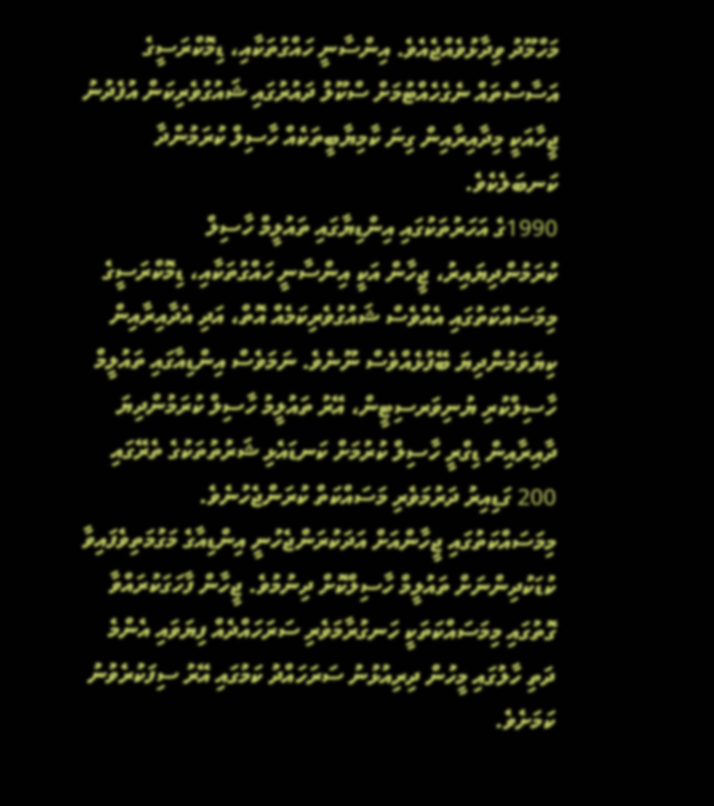މަހްމޫދު ވިދާޅުވެއްޖެއެވެ. އިންސާނީ ހައްގުތަކާއި، ޑިމޮކްރަސީގެ އަސާސްތައް ނެގެހެއްޓުމަށް ސްކޫލު ދައުރުގައި ޝައުގުވެރިކަން އުފެދުނު ޖީހާއަކީ މިދާއިރާއިން ގިނަ ކާމިޔާބީތަކެއް ހާސިލް ކުރަމުންދާ ކަނބަލެކެވެ.
1990ގެ އަހަރުތަކުގައި އިންޑިޔާގައި ތައުލީމް ހާސިލް ކުރަމުންދިޔައިރު، ޖީހާން އަކީ އިންސާނީ ހައްގުތަކާއި، ޑިމޮކްރަސީގެ މިމަސައްކަތުގައި އެއްވެސް ޝައުގުވެރިކަމެއް އޮތް، އަދި އެދާއިރާއިން ކިޔަވަމުންދިޔަ ބޭފުޅެއްވެސް ނޫނެވެ. ނަމަވެސް އިންޑިއާގައި ތައުލީމް ހާސިލްކުރި ޔުނިވަރސިޓީން، އޭރު ތައުލީމު ހާސިލް ކުރަމުންދިޔަ ދާއިރާއިން ޑިގްރީ ހާސިލް ކުރުމަށް ކަނޑައެޅި ޝަރުތުތަކުގެ ތެރޭގައި 200 ގަޑިއިރު ދަރުމަވެރި މަސައްކަތް ކުރަންޖެހުނެވެ.
މިމަސައްކަތުގައި ޖީހާންއަށް އަދަކުރަންޖެހުނީ އިންޑިއާގެ މަގުމަތިވެފައިވާ ކުޑަކުދިންނަށް ތައުލީމް ހާސިލްކޮށް ދިނުމުވެ. ޖީހާން ފާހަގަކުރައްވާ ގޮތުގައި މިމަސައްކަތަކީ ހަނގުރާމަވެރި ސަރަހައްދެއް ފިޔަވައި އެންމެ ދަތި ހާލުގައި މީހުން ދިރިއުޅުނު ސަރަހައްދު ކަމުގައި އޭރު ސިފަކުރެވުނު ކަމަށެވެ.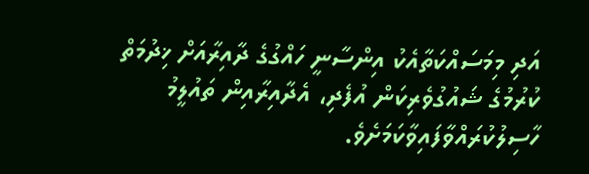އަދި މިމަސައްކަތާއެކު އިންސާނީ ހައްގުގެ ދާއިރާއަށް ޚިދުމަތް ކުރުމުގެ ޝައުގުވެރިކަން އުފެދި، އެދާއިރާއިން ތައުލީމު ހާސިލުކުރައްވާފައިވާކަމަށެވެ.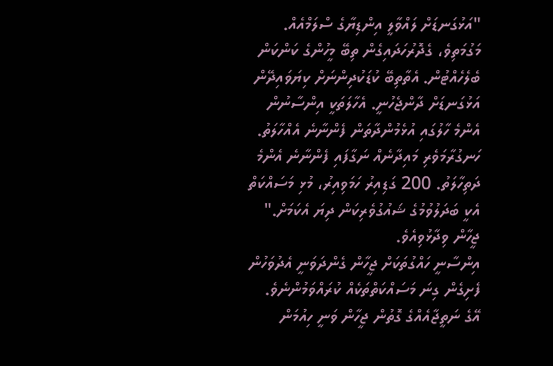"އަޅުގަނޑަށް ލައްވާލީ އިންޑިޔާގެ ސްލަމްއެއް. މަގުމަތިވެ، ގެދޮރުހަދައިގެން ތިބޭ މީހުންގެ ކަންކަން ބެލެހެއްޓުން. އެތާތިބޭ ކުޑަކުދިންނަށް ކިޔަވައިދޭން އަޅުގަނޑަށް ދާންޖެހުނީ. އެހާލަތަކީ އިންސާނުން އެންމެ ހާލުގައި އުޅެމުންދާތަން ފެންނާނެ އެއްހާލަތު. ހަނގުރާމަވެރި މައިދާނެއް ނަގާފައި ފެންނާނެ އެންމެ ދަތިހާލަތު. 200 ގަޑިއިރު ހަމަވިއިރު، މުޅި މަސައްކަތް އެކީ ބަދަލުވުމުގެ ޝައުގުވެރިކަން ދިޔަ އެކަމަށް." ޖީހާން ވިދާޅުވިއެވެ.
އިންސާނީ ހައްގުތަކަށް ޖީހާން ގެންދަވަނީ އެދުވަހުން ފެށިގެން ގިނަ މަސައްކަތްތަކެއް ކުރައްވަމުންނެވެ. އޭގެ ނަތީޖާއެއްގެ ގޮތުން ޖީހާން ވަނީ ހިއުމަން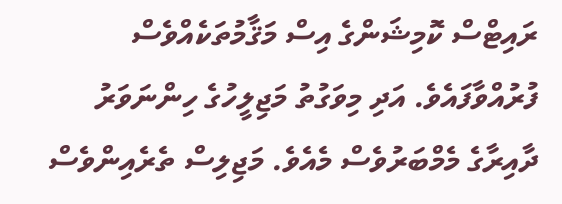ރައިޓްސް ކޮމިޝަންގެ އިސް މަޤާމުތަކެއްވެސް ފުރުއްވާފައެވެ. އަދި މިވަގުތު މަޖިލީހުގެ ހިންނަވަރު ދާއިރާގެ މެމްބަރުވެސް މެއެވެ. މަޖިލިސް ތެރެއިންވެސް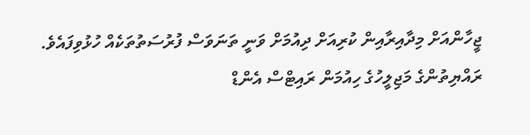ޖީހާންއަށް މިދާއިރާއިން ކުރިއަށް ދިއުމަށް ވަނީ ތަނަވަސް ފުރުސަތުތަކެއް ހުޅުވިފައެވެ. ރައްޔިތުންގެ މަޖިލީހުގެ ހިއުމަން ރައިޓްސް އެންޑް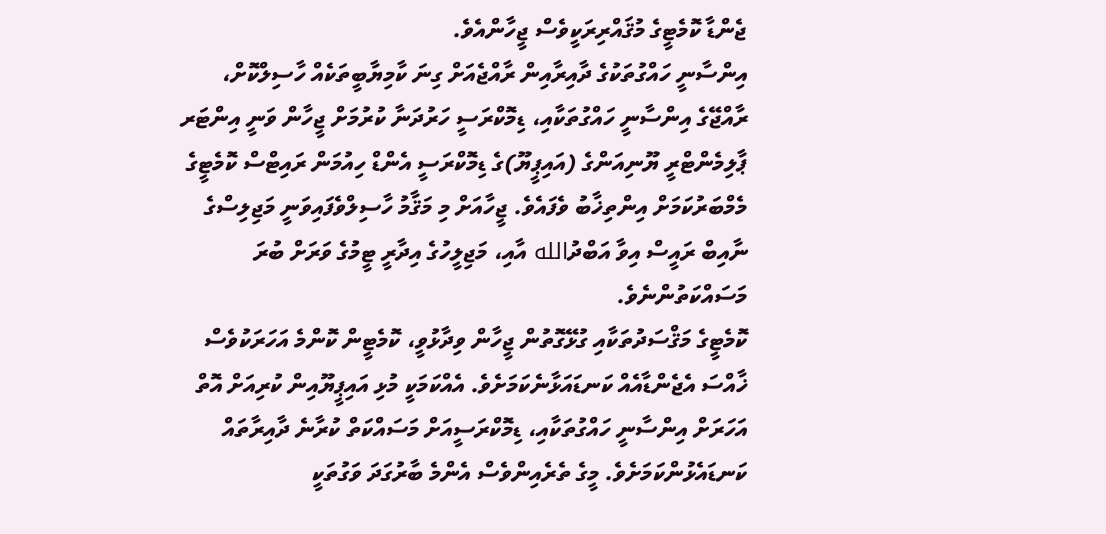ޖެންޑާ ކޮމެޓީގެ މުޤައްރިރަކީވެސް ޖީހާންއެވެ.
އިންސާނީ ހައްގުތަކުގެ ދާއިރާއިން ރާއްޖެއަށް ގިނަ ކާމިޔާބީތަކެއް ހާސިލްކޮށް، ރާއްޖޭގެ އިންސާނީ ހައްގުތަކާއި، ޑިމޮކްރަސީ ހަރުދަނާ ކުރުމަށް ޖީހާން ވަނީ އިންޓަރ ޕާލިމެންޓްރީ ޔޫނިއަންގެ (އައިޕީޔޫ)ގެ ޑިމޮކްރަސީ އެންޑް ހިއުމަން ރައިޓްސް ކޮމެޓީގެ މެމްބަރުކަމަށް އިންތިޚާބު ވެފައެވެ. ޖީހާއަށް މި މަޤާމު ހާސިލްވެފައިވަނީ މަޖިލިސްގެ ނާއިބް ރައީސް އިވާ އަބްދުالله އާއި، މަޖިލީހުގެ އިދާރީ ޓީމުގެ ވަރަށް ބުރަ މަސައްކަތުންނެވެ.
ކޮމެޓީގެ މަޤްސަދުތަކާއި ގުޅޭގޮތުން ޖީހާން ވިދާޅުވީ، ކޮމެޓީން ކޮންމެ އަހަރަކުވެސް ޚާއްސަ އެޖެންޑާއެއް ކަނޑައަޅާނެކަމަށެވެ. އެއްކަމަކީ މުޅި އައިޕީޔޫއިން ކުރިއަށް އޮތް އަހަރަށް އިންސާނީ ހައްގުތަކާއި، ޑިމޮކްރަސީއަށް މަސައްކަތް ކުރާނެ ދާއިރާތައް ކަނޑައެޅުންކަމަށެވެ. މީގެ ތެރެއިންވެސް އެންމެ ބާރުގަދަ ވަގުތަކީ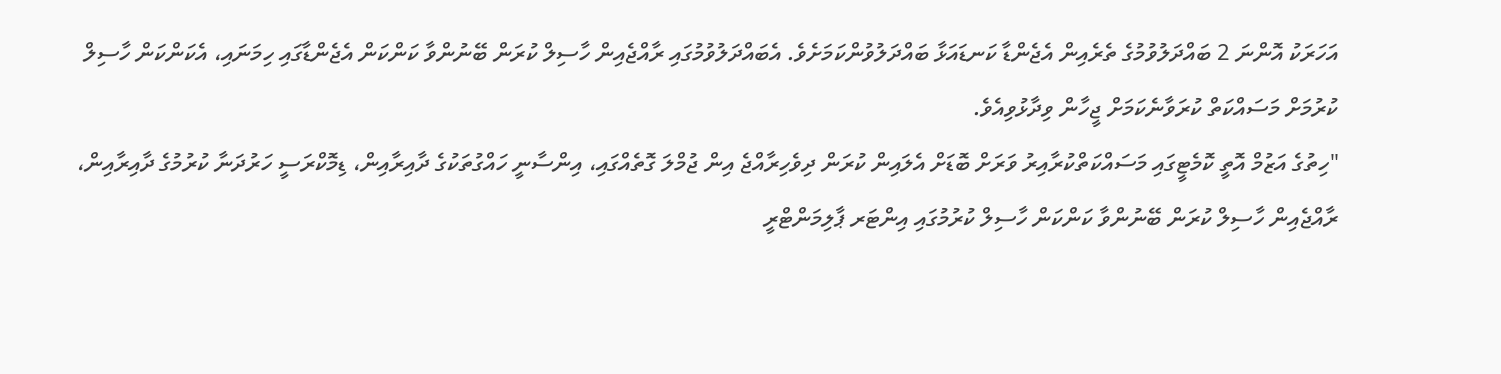އަހަރަކު އޮންނަ 2 ބައްދަލުވުމުގެ ތެރެއިން އެޖެންޑާ ކަނޑައަޅާ ބައްދަލުވުންކަމަށެވެ. އެބައްދަލުވުމުގައި ރާއްޖެއިން ހާސިލް ކުރަން ބޭނުންވާ ކަންކަން އެޖެންޑާގައި ހިމަނައި، އެކަންކަން ހާސިލް ކުރުމަށް މަސައްކަތް ކުރަވާނެކަމަށް ޖީހާން ވިދާޅުވިއެވެ.
"ހިތުގެ އަޒުމް އޮތީ ކޮމެޓީގައި މަސައްކަތްކުރާއިރު ވަރަށް ބޮޑަށް އެލައިން ކުރަން ދިވެހިރާއްޖެ އިން ޖުމްލަ ގޮތެއްގައި، އިންސާނީ ހައްގުތަކުގެ ދާއިރާއިން، ޑިމޮކްރަސީ ހަރުދަނާ ކުރުމުގެ ދާއިރާއިން، ރާއްޖެއިން ހާސިލް ކުރަން ބޭނުންވާ ކަންކަން ހާސިލް ކުރުމުގައި އިންޓަރ ޕާލިމަންޓްރީ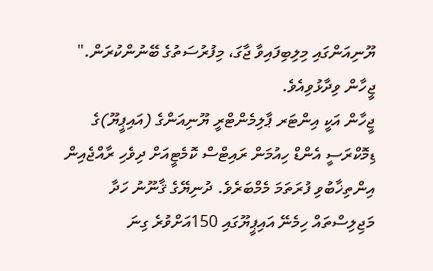ޔޫނިއަންގައި މިލިބިފައިވާ ޖާގަ، މިފުރުސަތުގެ ބޭނުންކުރަން." ޖީހާން ވިދާޅުވިއެވެ.
ޖީހާން އަކީ އިންޓަރ ޕާލިމެންޓްރީ ޔޫނިއަންގެ (އައިޕީޔޫ)ގެ ޑިމޮކްރަސީ އެންޑް ހިއުމަން ރައިޓްސް ކޮމެޓީއަށް ދިވެހި ރާއްޖެއިން އިންތިޚާބުވި ފުރަތަމަ މެމްބަރެވެ. ދުނިޔޭގެ ޤާނޫނު ހަދާ މަޖިލިސްތައް ހިމެނޭ އައިޕީޔޫގައި 150އަށްވުރެ ގިނަ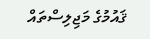ޤައުމުގެ މަޖިލިސްތައް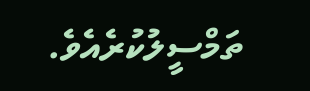ތަމްސީލުކުރެއެވެ.